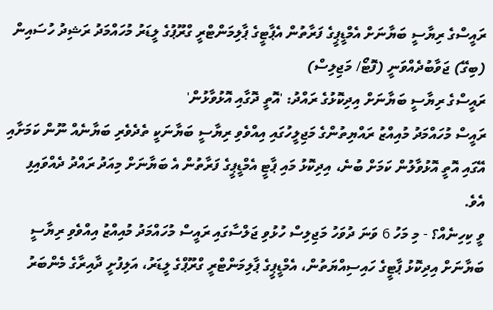ރައީސްގެ ރިޔާސީ ބަޔާނަށް އެމްޑީޕީގެ ފަރާތުން އެޕާޓީގެ ޕާލިމަންޓްރީ ގްރޫޕުގެ ލީޑަރު މުހައްމަދު ރަޝިދު ހުސައިން (ބިގޭ) ޖަވާބުދެއްވަނީ (ފޮޓޯ/ މަޖިލިސް)
ރައީސްގެ ރިޔާސީ ބަޔާނަށް އިދިކޮޅުގެ ރައްދު: 'އޮތީ ދޮގާއި އޮޅުވާޅުން'
ރައީސް މުހައްމަދު މުއިއްޒު ރައްޔިތުންގެ މަޖިލީހުގައި އިއްވެވި ރިޔާސީ ބަޔާނަކީ ތެދެވެރި ބަޔާނެއް ނޫން ކަމަށާއި އޭގައި އޮތީ އޮޅުވާލުން ކަމަށް ބުނެ، އިދިކޮޅު މައި ޕާޓީ އެމްޑީޕީގެ ފަރާތުން އެ ބަޔާނަށް މިއަދު ރައްދު ދެއްވައިފި އެވެ.
ވީ ކިހިނެއް؟ - މި މަހު 6 ވަނަ ދުވަހު މަޖިލިސް ހުޅުވި ޖަލްސާގައި ރައީސް މުހައްމަދު މުއިއްޒު އިއްވެވި ރިޔާސީ ބަޔާނަށް އިދިކޮޅު ޕާޓީގެ ހައިސިއްޔަތުން، އެމްޑީޕީގެ ޕާލިމަންޓްރީ ގްރޫޕްގެ ލީޑަރު، އަލިފުށީ ދާއިރާގެ މެންބަރު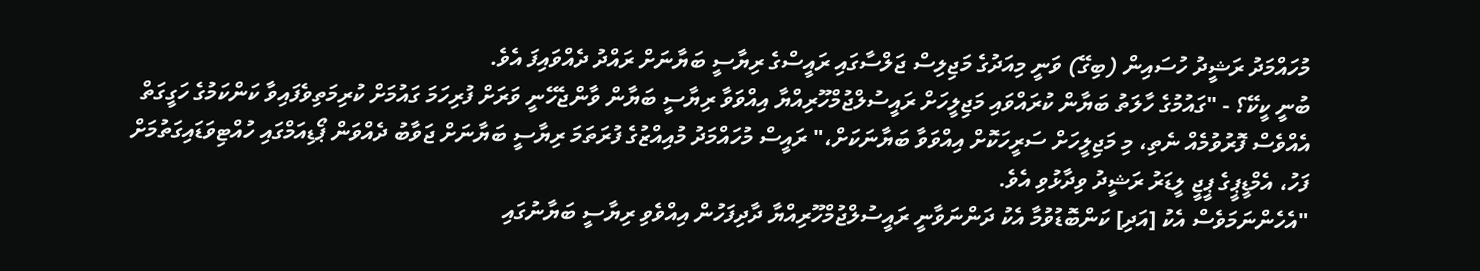މުހައްމަދު ރަޝީދު ހުސައިން (ބިގޭ) ވަނީ މިއަދުގެ މަޖިލިސް ޖަލްސާގައި ރައީސްގެ ރިޔާސީ ބަޔާނަށް ރައްދު ދެއްވައިފަ އެވެ.
ބުނީ ކީކޭ؟ - "ގައުމުގެ ހާލަތު ބަޔާން ކުރައްވައި މަޖިލީހަށް ރައީސުލްޖުމްހޫރިއްޔާ އިއްވަވާ ރިޔާސީ ބަޔާން ވާންޖެހޭނީ ވަރަށް ފުރިހަމަ ގައުމަށް ކުރިމަތިވެފައިވާ ކަންކަމުގެ ހަގީގަތް އެއްވެސް ފޮރުވުމެއް ނެތި، މި މަޖިލީހަށް ސަރީހަކޮށް އިއްވަވާ ބަޔާނަކަށް،" ރައީސް މުހައްމަދު މުއިއްޒުގެ ފުރަތަމަ ރިޔާސީ ބަޔާނަށް ޖަވާބު ދެއްވަން ޕޯޑިއަމްގައި ހުއްޓިވަޑައިގަތުމަށް ފަހު، އެމްޑީޕީގެ ޕީޖީ ލީޑަރު ރަޝީދު ވިދާޅުވި އެވެ.
"އެހެންނަމަވެސް އެކު [އަދި] ކަންބޮޑުވުމާ އެކު ދަންނަވާނީ ރައީސުލްޖުމްހޫރިއްޔާ ދާދިފަހުން އިއްވެވި ރިޔާސީ ބަޔާނުގައި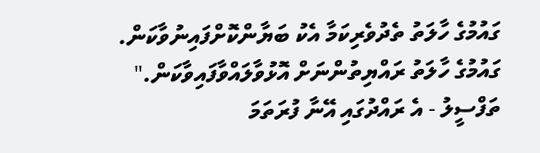ގައުމުގެ ހާލަތު ތެދުވެރިކަމާ އެކު ބަޔާންކޮށްފައިނުވާކަން. ގައުމުގެ ހާލަތު ރައްޔިތުންނަށް އޮޅުވާލައްވާފައިވާކަން."
ތަފްސީލު - އެ ރައްދުގައި އޭނާ ފުރަތަމަ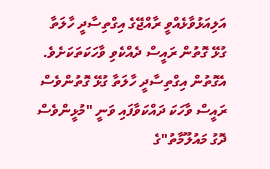އަލިއަޅުވާޅެއްވީ ރާއްޖޭގެ އިގްތިސާދީ ހާލަތާ ގުޅޭ ގޮތުން ރައީސް ދެއްކެވި ވާހަކަތަކަށެވެ. އެގޮތުން އިގްތިސާދީ ހާލަތާ ގުޅޭ ގޮތުންވެސް ރައީސް ވާހަކަ ދައްކަވާފައި ވަނީ "މުޅީންވެސް ދޮގު މައުލޫމާތު"ގެ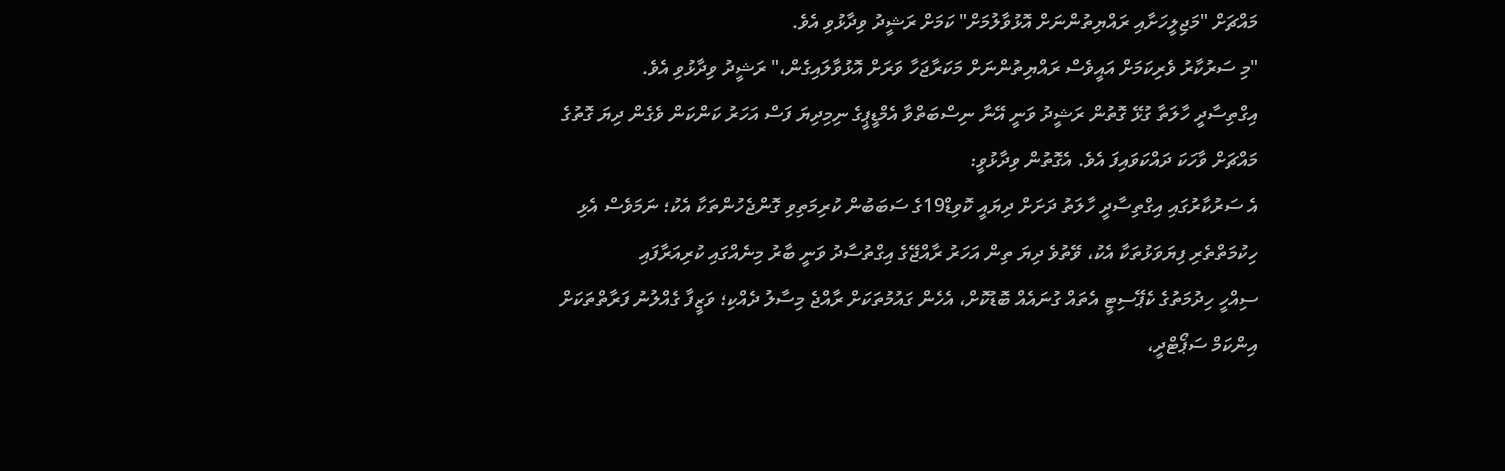މައްޗަށް "މަޖިލީހަށާއި ރައްޔިތުންނަށް އޮޅުވާލުމަށް" ކަމަށް ރަޝީދު ވިދާޅުވި އެވެ.
"މި ސަރުކާރު ވެރިކަމަށް އައީވެސް ރައްޔިތުންނަށް މަކަރާޖަހާ ވަރަށް އޮޅުވާލައިގެން،" ރަޝީދު ވިދާޅުވި އެވެ.
އިގްތިސާދީ ހާލަތާ ގުޅޭ ގޮތުން ރަޝީދު ވަނީ އޭނާ ނިސްބަތްވާ އެމްޑީޕީގެ ނިމިދިޔަ ފަސް އަހަރު ކަންކަން ވެގެން ދިޔަ ގޮތުގެ މައްޗަށް ވާހަކަ ދައްކަވައިފަ އެވެ. އެގޮތުން ވިދާޅުވީ:
އެ ސަރުކާރުގައި އިގްތިސާދީ ހާލަތު ދަށަށް ދިޔައީ ކޮވިޑް19ގެ ސަބަބުން ކުރިމަތިވި ގޮންޖެހުންތަކާ އެކު؛ ނަމަވެސް އެޅި ހިކުމަތްތެރި ފިޔަވަޅުތަކާ އެކު، ވޭތުވެ ދިޔަ ތިން އަހަރު ރާއްޖޭގެ އިގްތުސާދު ވަނީ ބާރު މިނެއްގައި ކުރިއަރާފައި
ސިއްހީ ހިދުމަތުގެ ކެޕޭސިޓީ އެތައް ގުނައެއް ބޮޑުކޮށް، އެހެން ގައުމުތަކަށް ރާއްޖެ މިސާލު ދެއްކި؛ ވަޒީފާ ގެއްލުނު ފަރާތްތަކަށް އިންކަމް ސަޕޯޓްދީ،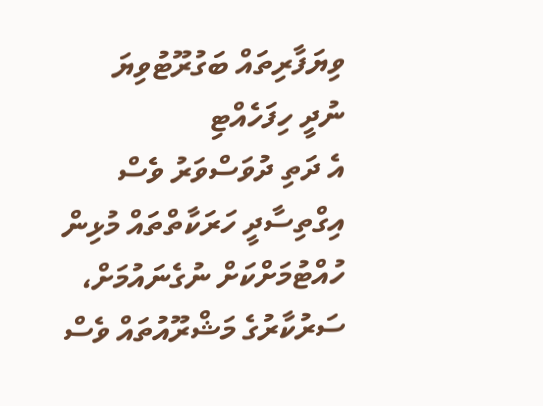ވިޔަފާރިތައް ބަގުރޫޓުވިޔަ ނުދީ ހިފަހެއްޓި
އެ ދަތި ދުވަސްވަރު ވެސް އިގްތިސާދީ ހަރަކާތްތައް މުޅިން ހުއްޓުމަށްކަށް ނުގެނައުމަށް، ސަރުކާރުގެ މަޝްރޫއުތައް ވެސް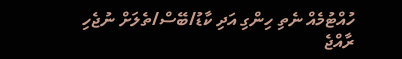ހުއްޓުމެއް ނެތި ހިންގި އަދި ކާޑު/ބޭސް/ތެލަށް ނުޖެހި ރާއްޖެ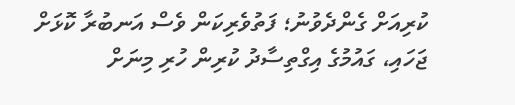ކުރިއަށް ގެންދެވުނު؛ ފަތުވެރިކަން ވެސް އަނބުރާ ކޮޅަށް ޖަހައި، ގައުމުގެ އިގްތިސާދު ކުރިން ހުރި މިނަށް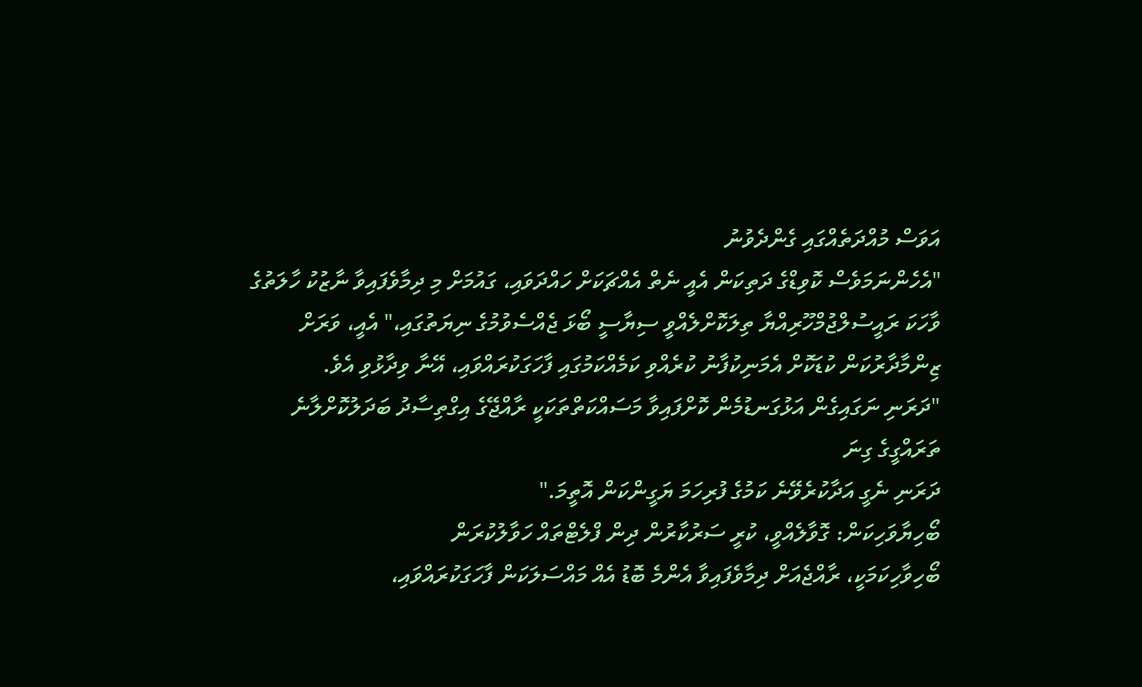އަވަސް މުއްދަތެއްގައި ގެންދެވުނު
"އެހެންނަމަވެސް ކޮވިޑްގެ ދަތިކަން އެއީ ނެތް އެއްޗަކަށް ހައްދަވައި، ގައުމަށް މި ދިމާވެފައިވާ ނާޒުކު ހާލަތުގެ ވާހަކަ ރައީސުލްޖުމްހޫރިއްޔާ ތިލަކޮށްލެއްވީ ސިޔާސީ ބޯޅަ ޖެއްސެވުމުގެ ނިޔަތުގައި،" އެއީ، ވަރަށް ޒިންމާދާރުކަން ކުޑަކޮށް އެމަނިކުފާނު ކުރެއްވި ކަމެއްކަމުގައި ފާހަގަކުރައްވައި، އޭނާ ވިދާޅުވި އެވެ.
"ދަރަނި ނަގައިގެން އަޅުގަނޑުމެން ކޮށްފައިވާ މަސައްކަތްތަކަކީ ރާއްޖޭގެ އިގްތިސާދު ބަދަލުކޮށްލާނެ ތަރައްގީގެ ގިނަ
ދަރަނި ނެގީ އަދާކުރެވޭނެ ކަމުގެ ފުރިހަމަ ޔަގީންކަން އޮތީމަ."
ބޯހިޔާވަހިކަން: ގޮވާލެއްވީ، ކުރީ ސަރުކާރުން ދިން ފްލެޓްތައް ހަވާލުކުރަން
ބޯހިވާހިކަމަކީ، ރާއްޖެއަށް ދިމާވެފައިވާ އެންމެ ބޮޑު އެއް މައްސަލަކަން ފާހަގަކުރައްވައި،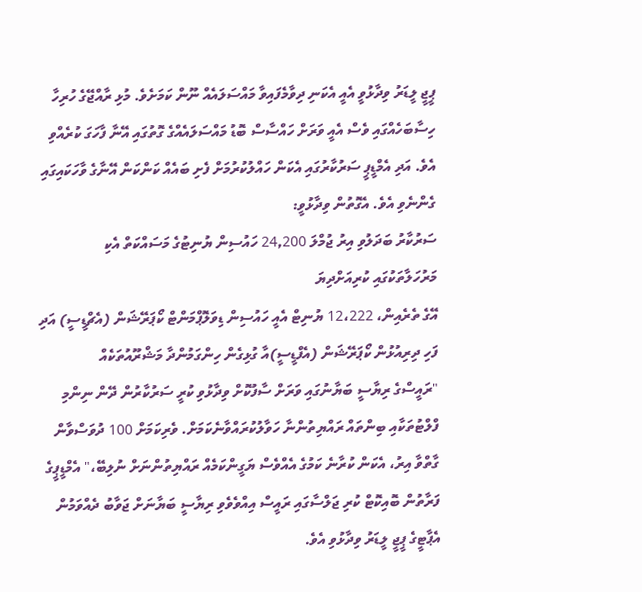ޕީޖީ ލީޑަރު ވިދާޅުވީ އެއީ އެކަނި ދިވާމެފައިވާ މައްސަލައެއް ނޫން ކަމަށެވެ. މުޅި ރާއްޖޭގެ ހުރިހާ ހިސާބަހެއްގައި ވެސް އެއީ ވަރަށް ހައްސާސް ބޮޑު މައްސަލައެއްގެ ގޮތުގައި އޭނާ ފާހަގަ ކުރެއްވި އެވެ. އަދި އެމްޑީޕީ ސަރުކާރުގައި އެކަން ހައްލުކުރުމަށް ފެށި ބައެއް ކަންކަން އޭނާގެ ވާހަކައިގައި ގެންނެވި އެވެ. އެގޮތުން ވިދާޅުވީ:
ސަރުކާރު ބަދަލުވި އިރު ޖުމްލަ 24,200 ހައުސިން ޔުނިޓުގެ މަސައްކަތް އެކި މަރުހަލާތަކުގައި ކުރިއަށްދިޔަ
އޭގެ ތެރެއިން، 12،222 ޔުނިޓް އެއީ ހައުސިން ޑިވަލޮޕްމަންޓް ކޯޕަރޭޝަން (އެޗްޑީސީ) އަދި ފަހި ދިރިއުޅުން ކޯޕަރޭޝަން (އެފްޑީސީ)އާ ގުޅިގެން ހިންގަމުންދާ މަޝްރޫއުތަކެއް
"ރައީސްގެ ރިޔާސީ ބަޔާނުގައި ވަރަށް ސާފުކޮށް ވިދާޅުވި ކުރީ ސަރުކާރުން ދޭން ނިންމި ފްލްޓުތަކާއި ބިންތައް ރައްޔިތުންނާ ހަވާލުކުރައްވާނެކަމަށް. ވެރިކަމަށް 100 ދުވަސްވާން ގާތްވާ އިރު، އެކަން ކުރާނެ ކަމުގެ އެއްވެސް ޔަގީންކަމެއް ރައްޔިތުންނަށް ނުލިބޭ،" އެމްޑީޕީގެ ފަރާތުން ބޮއިކޮޓް ކުރި ޖަލްސާގައި ރައީސް އިއްވެވެވި ރިޔާސީ ބަޔާނަށް ޖަވާބު ދެއްވަމުން އެޕާޓީގެ ޕީޖީ ލީޑަރު ވިދާޅުވި އެވެ.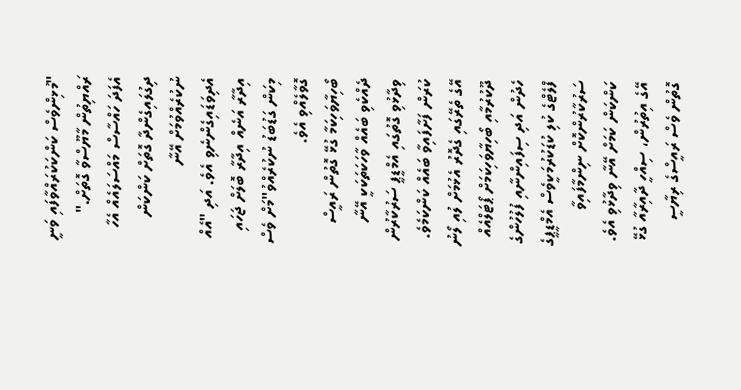"މުޅިންވެސް ކަންކަކުރައްވާފައި ވަނީ ރައްޔިތުން މާޔޫސްވާ ގޮތަށް."
އެފަދަ ހައްސާސް މައްސަލައެއް އެހާ ދިގުލައިގެންދާ ގޮތަށް ކަންކަން ނުކުރެއްވުމަށް އޭނާ އެދިވަޑައިގެންނެވި އެވެ. އަދި "އެއް އިދާރާ އަނެއް އިދާރާ ބޮލަށް ޖަހައި މިކަން ގަޑުބަޑު ނުކުރެއްވު"މަށް ވެސް ގޮވާލެއްވި އެވެ.
ބޯހިޔާވަހިކަމާ ގުޅޭ ގޮތުން ރައީސް ދެއްކެވި ބައެއް ވާހަކަތަކަކީ އޭނާ ވިދާޅުވި ގޮތުގައި އެމްޑީޕީ ސަރުކާރުން ކުރަން ފަށާފައިވާ ބައެއް ކަންކަމެވެ. އޭގެ ތެރޭގައި ގެދޮރު އެޅުމަށް ލުއި ލޯނު ދޫކުރުމާއި ބޯހިޔާވަހިކަމަށް ޕޯޓަލްއެއް ހެދުން އަދި ސިފައިންނާއި ފުލުހުންގެ ފްލެޓްގެ ކުލި ކުޑަކުރުމަކީވެސް އެމްޑީޕީގެ ސަރުކާރުންކޮށް ނިންމާފައިވާ ކަންކަން ކަމަށް އޭނާ ވިދާޅުވި އެވެ.
އޭގެ އިތުރުން، ސިއްހީ ދާއިރާއާ ގުޅޭ ގޮތުން ވެސް ރައީސްގެ ރިޔާސީ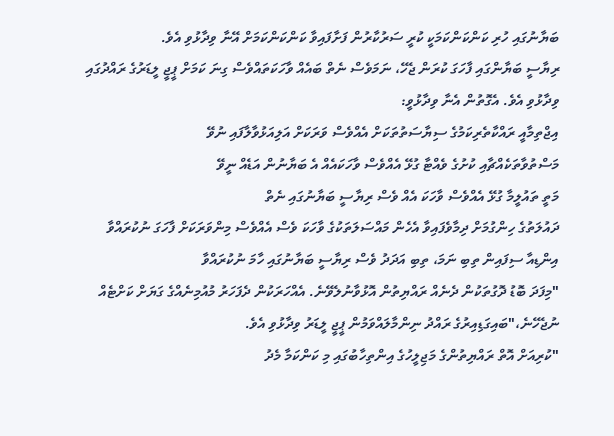ބަޔާނުގައި ހުރި ކަންކަންކަމަކީ ކުރީ ސަރުކާރުން ފަށާފައިވާ ކަންކަންކަމަށް އޭނާ ވިދާޅުވި އެވެ.
ރިޔާސީ ބަޔާންގައި ފާހަގަ ކުރަން ޖެހޭ، ނަމަވެސް ނެތް ބައެއް ވާހަކަތައްވެސް ގިނަ ކަމަށް ޕީޖީ ލީޑަރުގެ ރައްދުގައި ވިދާޅުވި އެވެ. އެގޮތުން އެނާ ވިދާޅުވީ:
އިޖްތިމާއީ ރައްކާތެރިކަމުގެ ސިޔާސަތުތަކަށް އެއްވެސް ވަރަކަށް އަލިއަޅުވާލާފައި ނުވޭ
މަސްތުވާތަކެއްޗާއި ކުށުގެ ވެއްޓާ ގުޅޭ އެއްވެސް ވާހަކައެއް އެ ބަޔާނުން އަޑެއް ނީވޭ
މަތީ ތައުލީމާ ގުޅޭ އެއްވެސް ވާހަކަ އެއް ވެސް ރިޔާސީ ބަޔާނުގައި ނެތް
ދައުލަތުގެ ހިންގުމަށް ދިމާވެފައިވާ އެހެން މައްސަލަތަކުގެ ވާހަކަ ވެސް އެއްވެސް މިންވަރަކަށް ފާހަގަ ނުކުރައްވާ
އިންޑިއާ ސިފައިން ތިބި ނަމަ، ތިބި އަދަދު ވެސް ރިޔާސީ ބަޔާނުގައި ހާމަ ނުކުރައްވާ
"މިފަދަ ބޮޑު ދޮގުތަކުން ދެނެއް ރައްޔިތުން އޮޅުވާނުލެވޭނެ. އެއްހަރަކުން ދެފަހަރު މުއުމިނެއްގެ ގަޔަށް ކަށްޓެއް ނުޖެހޭނެ،"ބައިގަޑިއިރުގެ ރައްދު ނިންމާލައްވަމުން ޕީޖީ ލީޑަރު ވިދާޅުވި އެވެ.
"ކުރިއަށް އޮތް ރައްޔިތުންގެ މަޖިލީހުގެ އިންތިހާބުގައި މި ކަންކަމާ މެދު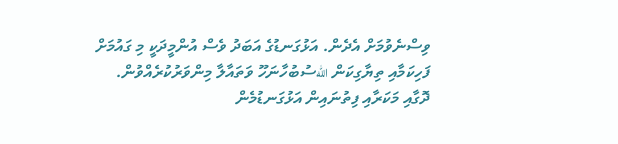ވިސްނެވުމަށް އެދެން. އަޅުގަނޑުގެ އަބަދު ވެސް އުންމީދަކީ މި ގައުމަށް ފަހިކަމާއި ތިޔާގިކަން اللهސުބުހާނަހޫ ވަތައާލާ މިންވަރުކުރެއްވުން. ދޮގާއި މަކަރާއި ފިތުނައިން އަޅުގަނޑުމެން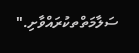ސަލާމަތްތކުރައްވާށި."